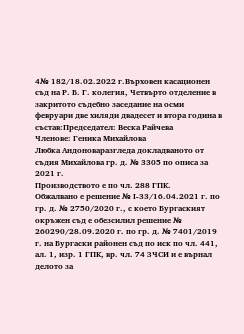4№ 182/18.02.2022 г.Върховен касационен съд на Р. Б. Г. колегия, Четвърто отделение в закритото съдебно заседание на осми февруари две хиляди двадесет и втора година в състав:Председател: Веска Райчева
Членове: Геника Михайлова
Любка Андоноваразгледа докладваното от съдия Михайлова гр. д. № 3305 по описа за 2021 г.
Производството е по чл. 288 ГПК.
Обжалвано е решение № І-33/16.04.2021 г. по гр. д. № 2750/2020 г., с което Бургаският окръжен съд е обезсилил решение № 260290/28.09.2020 г. по гр. д. № 7401/2019 г. на Бургаски районен съд по иск по чл. 441, ал. 1, изр. 1 ГПК, вр. чл. 74 ЗЧСИ и е върнал делото за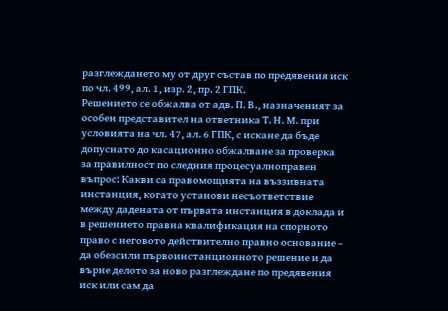разглеждането му от друг състав по предявения иск по чл. 499, ал. 1, изр. 2, пр. 2 ГПК.
Решението се обжалва от адв. П. В., назначеният за особен представител на ответника Т. Н. М. при условията на чл. 47, ал. 6 ГПК, с искане да бъде допуснато до касационно обжалване за проверка за правилност по следния процесуалноправен въпрос: Какви са правомощията на въззивната инстанция, когато установи несъответствие между дадената от първата инстанция в доклада и в решението правна квалификация на спорното право с неговото действително правно основание – да обезсили първоинстанционното решение и да върне делото за ново разглеждане по предявения иск или сам да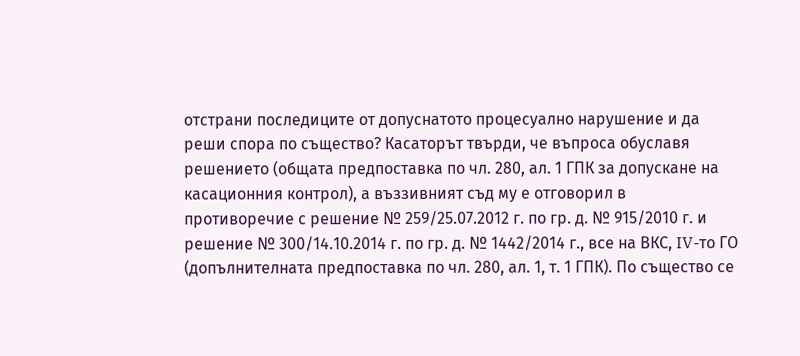отстрани последиците от допуснатото процесуално нарушение и да реши спора по същество? Касаторът твърди, че въпроса обуславя решението (общата предпоставка по чл. 280, ал. 1 ГПК за допускане на касационния контрол), а въззивният съд му е отговорил в противоречие с решение № 259/25.07.2012 г. по гр. д. № 915/2010 г. и решение № 300/14.10.2014 г. по гр. д. № 1442/2014 г., все на ВКС, IV-то ГО (допълнителната предпоставка по чл. 280, ал. 1, т. 1 ГПК). По същество се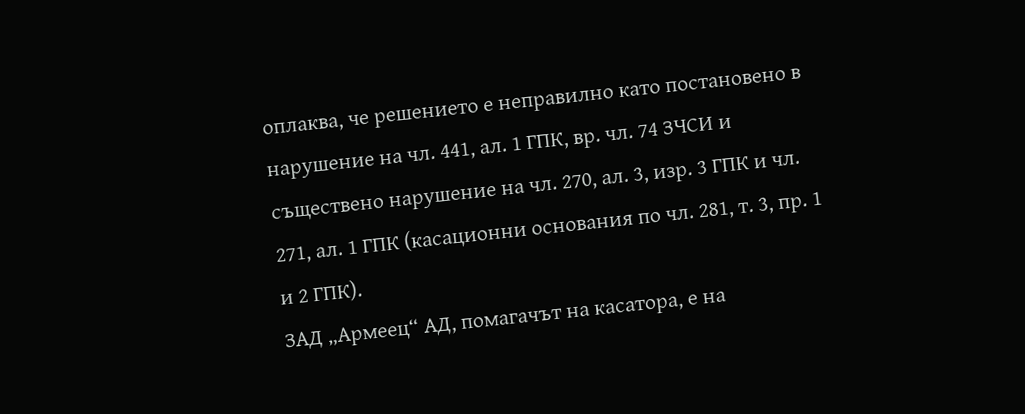оплаква, че решението е неправилно като постановено в нарушение на чл. 441, ал. 1 ГПК, вр. чл. 74 ЗЧСИ и съществено нарушение на чл. 270, ал. 3, изр. 3 ГПК и чл. 271, ал. 1 ГПК (касационни основания по чл. 281, т. 3, пр. 1 и 2 ГПК).
ЗАД „Армеец“ АД, помагачът на касатора, е на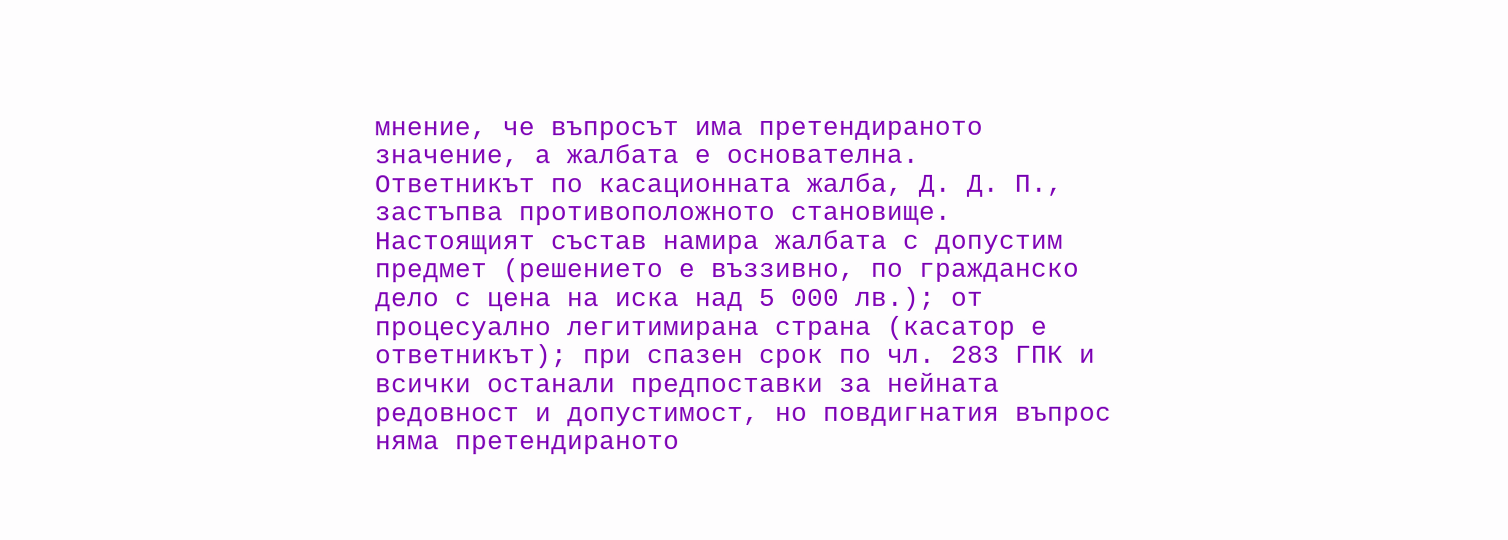мнение, че въпросът има претендираното значение, а жалбата е основателна.
Ответникът по касационната жалба, Д. Д. П., застъпва противоположното становище.
Настоящият състав намира жалбата с допустим предмет (решението е въззивно, по гражданско дело с цена на иска над 5 000 лв.); от процесуално легитимирана страна (касатор е ответникът); при спазен срок по чл. 283 ГПК и всички останали предпоставки за нейната редовност и допустимост, но повдигнатия въпрос няма претендираното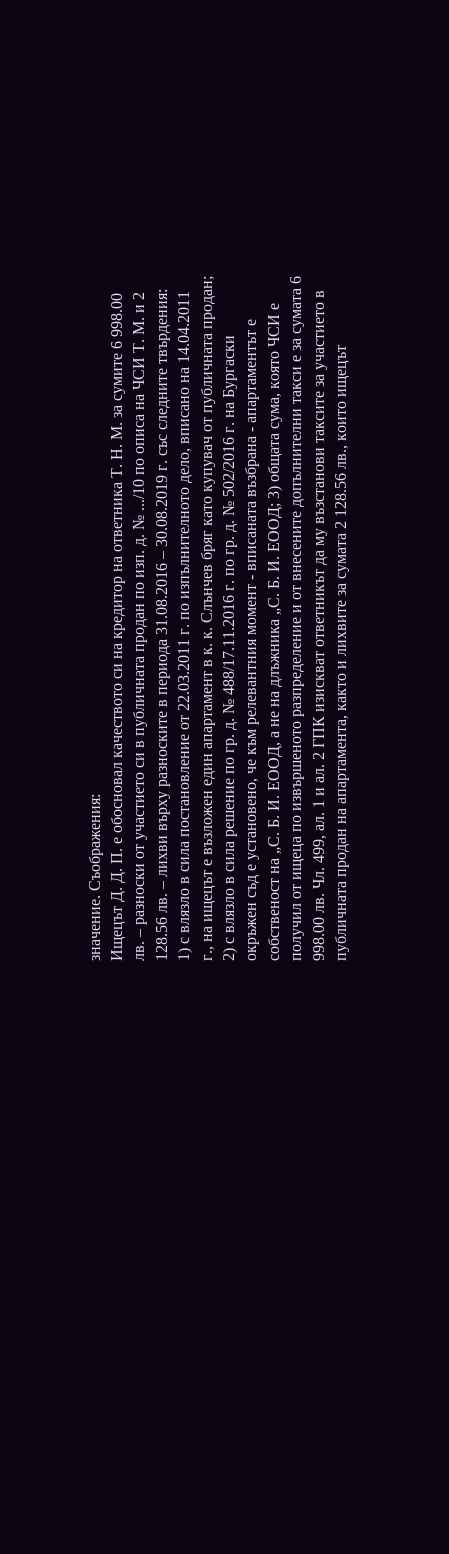значение. Съображения:
Ищецът Д. Д. П. е обосновал качеството си на кредитор на ответника Т. Н. М. за сумите 6 998.00 лв. – разноски от участието си в публичната продан по изп. д. № .../10 по описа на ЧСИ Т. М. и 2 128.56 лв. – лихви върху разноските в периода 31.08.2016 – 30.08.2019 г. със следните твърдения: 1) с влязло в сила постановление от 22.03.2011 г. по изпълнителното дело, вписано на 14.04.2011 г., на ищецът е възложен един апартамент в к. к. Слънчев бряг като купувач от публичната продан; 2) с влязло в сила решение по гр. д. № 488/17.11.2016 г. по гр. д. № 502/2016 г. на Бургаски окръжен съд е установено, че към релевантния момент - вписаната възбрана - апартаментът е собственост на „С. Б. И. ЕООД, а не на длъжника „С. Б. И. ЕООД; 3) общата сума, която ЧСИ е получил от ищеца по извършеното разпределение и от внесените допълнителни такси е за сумата 6 998.00 лв. Чл. 499, ал. 1 и ал. 2 ГПК изискват ответникът да му възстанови таксите за участието в публичната продан на апартамента, както и лихвите за сумата 2 128.56 лв., които ищецът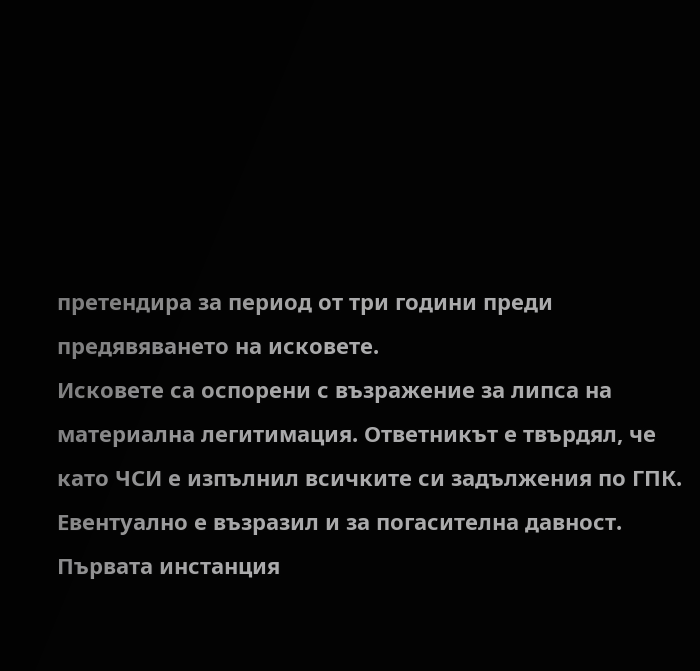претендира за период от три години преди предявяването на исковете.
Исковете са оспорени с възражение за липса на материална легитимация. Ответникът е твърдял, че като ЧСИ е изпълнил всичките си задължения по ГПК. Евентуално е възразил и за погасителна давност.
Първата инстанция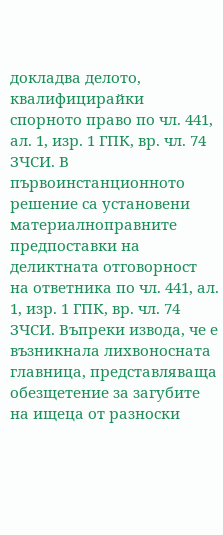докладва делото, квалифицирайки спорното право по чл. 441, ал. 1, изр. 1 ГПК, вр. чл. 74 ЗЧСИ. В първоинстанционното решение са установени материалноправните предпоставки на деликтната отговорност на ответника по чл. 441, ал. 1, изр. 1 ГПК, вр. чл. 74 ЗЧСИ. Въпреки извода, че е възникнала лихвоносната главница, представляваща обезщетение за загубите на ищеца от разноски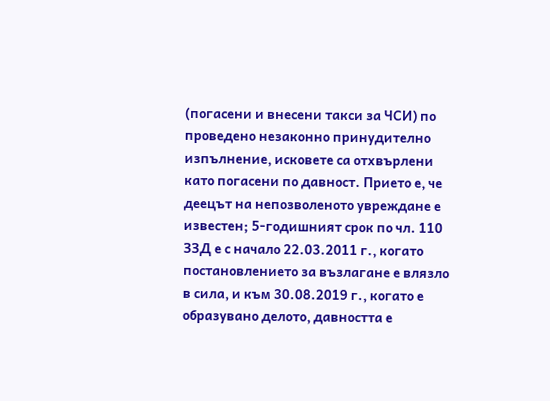(погасени и внесени такси за ЧСИ) по проведено незаконно принудително изпълнение, исковете са отхвърлени като погасени по давност. Прието е, че деецът на непозволеното увреждане е известен; 5-годишният срок по чл. 110 ЗЗД е с начало 22.03.2011 г., когато постановлението за възлагане е влязло в сила, и към 30.08.2019 г., когато е образувано делото, давността е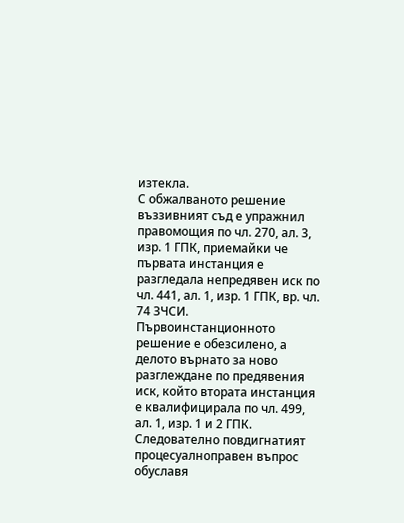изтекла.
С обжалваното решение въззивният съд е упражнил правомощия по чл. 270, ал. 3, изр. 1 ГПК, приемайки че първата инстанция е разгледала непредявен иск по чл. 441, ал. 1, изр. 1 ГПК, вр. чл. 74 ЗЧСИ. Първоинстанционното решение е обезсилено, а делото върнато за ново разглеждане по предявения иск, който втората инстанция е квалифицирала по чл. 499, ал. 1, изр. 1 и 2 ГПК.
Следователно повдигнатият процесуалноправен въпрос обуславя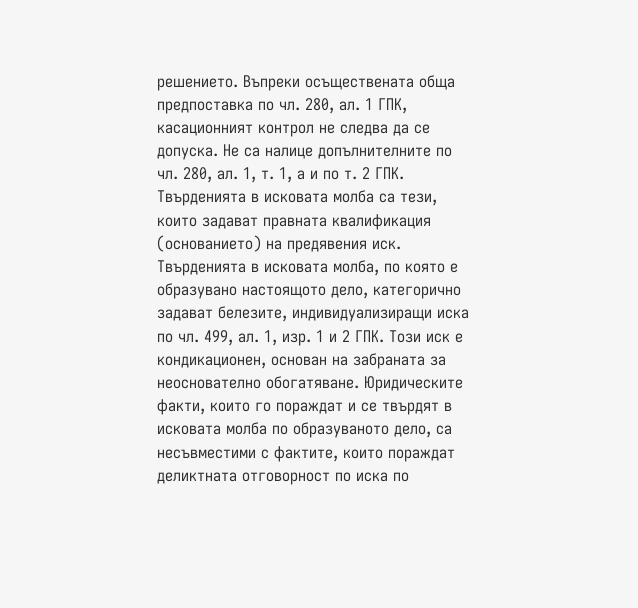решението. Въпреки осъществената обща предпоставка по чл. 280, ал. 1 ГПК, касационният контрол не следва да се допуска. Не са налице допълнителните по чл. 280, ал. 1, т. 1, а и по т. 2 ГПК. Твърденията в исковата молба са тези, които задават правната квалификация (основанието) на предявения иск. Твърденията в исковата молба, по която е образувано настоящото дело, категорично задават белезите, индивидуализиращи иска по чл. 499, ал. 1, изр. 1 и 2 ГПК. Този иск е кондикационен, основан на забраната за неоснователно обогатяване. Юридическите факти, които го пораждат и се твърдят в исковата молба по образуваното дело, са несъвместими с фактите, които пораждат деликтната отговорност по иска по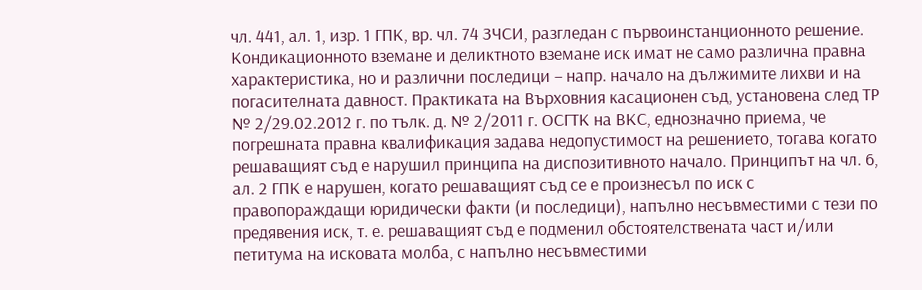чл. 441, ал. 1, изр. 1 ГПК, вр. чл. 74 ЗЧСИ, разгледан с първоинстанционното решение. Кондикационното вземане и деликтното вземане иск имат не само различна правна характеристика, но и различни последици – напр. начало на дължимите лихви и на погасителната давност. Практиката на Върховния касационен съд, установена след ТР № 2/29.02.2012 г. по тълк. д. № 2/2011 г. ОСГТК на ВКС, еднозначно приема, че погрешната правна квалификация задава недопустимост на решението, тогава когато решаващият съд е нарушил принципа на диспозитивното начало. Принципът на чл. 6, ал. 2 ГПК е нарушен, когато решаващият съд се е произнесъл по иск с правопораждащи юридически факти (и последици), напълно несъвместими с тези по предявения иск, т. е. решаващият съд е подменил обстоятелствената част и/или петитума на исковата молба, с напълно несъвместими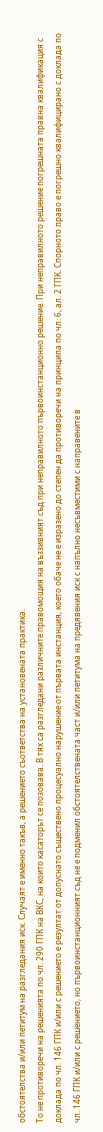обстоятелства и/или петитум на разгледания иск. Случаят е именно такъв, а решението съответства на установената практика.
То не противоречи на решенията по чл. 290 ГПК на ВКС, на които касаторът се позовава. В тях са разгледани различните правомощия на въззивният съд при неправилното първоинстанционно решение. При неправилното решение погрешната правна квалификация с доклада по чл. 146 ГПК и/или с решението е резултат от допуснато съществено процесуално нарушение от първата инстанция, което обаче не е изразено до степен да противоречи на принципа по чл. 6, ал. 2 ГПК. Спорното право е погрешно квалифицирано с доклада по чл. 146 ГПК и/или с решението, но първоинстанционният съд не е подменил обстоятелствената част и/или петитума на предявения иск с напълно несъвместими с направените в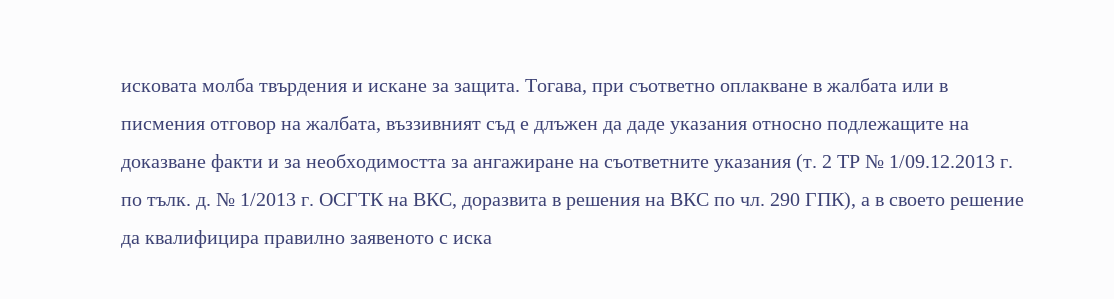исковата молба твърдения и искане за защита. Тогава, при съответно оплакване в жалбата или в писмения отговор на жалбата, въззивният съд е длъжен да даде указания относно подлежащите на доказване факти и за необходимостта за ангажиране на съответните указания (т. 2 ТР № 1/09.12.2013 г. по тълк. д. № 1/2013 г. ОСГТК на ВКС, доразвита в решения на ВКС по чл. 290 ГПК), а в своето решение да квалифицира правилно заявеното с иска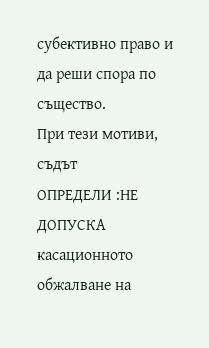субективно право и да реши спора по същество.
При тези мотиви, съдът
ОПРЕДЕЛИ :НЕ ДОПУСКА касационното обжалване на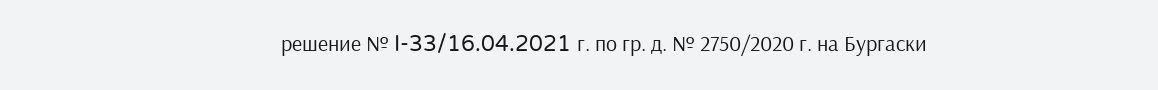решение № I-33/16.04.2021 г. по гр. д. № 2750/2020 г. на Бургаски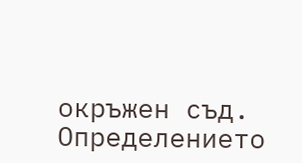окръжен съд.
Определението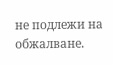не подлежи на обжалване.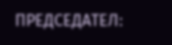ПРЕДСЕДАТЕЛ: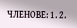ЧЛЕНОВЕ: 1. 2.